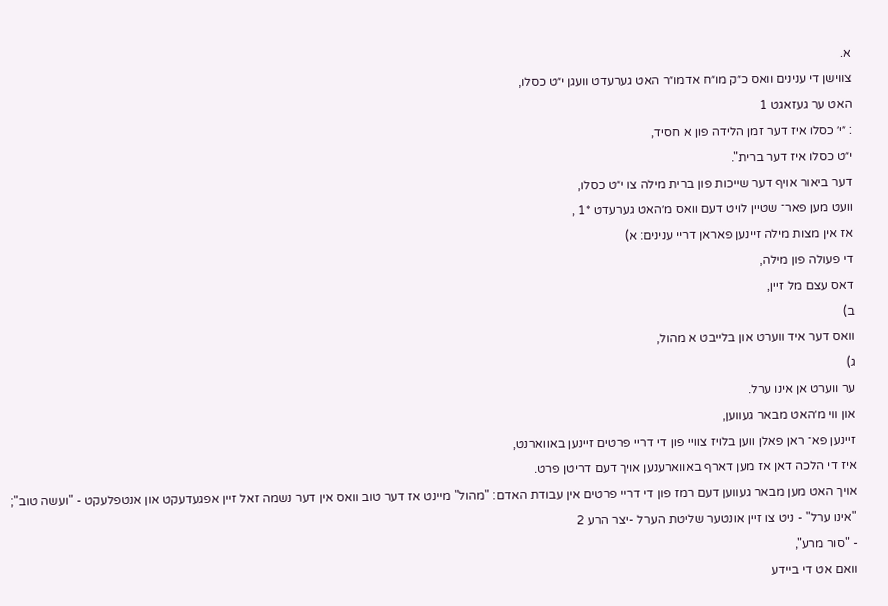א.
צווישן די ענינים וואס כ״ק מו״ח אדמו״ר האט גערעדט וועגן י״ט כסלו,
האט ער געזאגט 1
: ״י׳ כסלו איז דער זמן הלידה פון א חסיד,
י״ט כסלו איז דער ברית".
דער ביאור אויף דער שייכות פון ברית מילה צו י״ט כסלו,
וועט מען פאר־ שטיין לויט דעם וואס מ׳האט גערעדט *1 ,
אז אין מצות מילה זיינען פאראן דריי ענינים: א)
די פעולה פון מילה,
דאס עצם מל זיין,
ב)
וואס דער איד ווערט און בלייבט א מהול,
ג)
ער ווערט אן אינו ערל.
און ווי מ׳האט מבאר געווען,
זיינען פא־ ראן פאלן ווען בלויז צוויי פון די דריי פרטים זיינען באווארנט,
איז די הלכה דאן אז מען דארף באווארענען אויך דעם דריטן פרט.
אויך האט מען מבאר געווען דעם רמז פון די דריי פרטים אין עבודת האדם: "מהול" מיינט אז דער טוב וואס אין דער נשמה זאל זיין אפגעדעקט און אנטפלעקט - "ועשה טוב"; "אינו ערל" - ניט צו זיין אונטער שליטת הערל -יצר הרע 2
- "סור מרע",
וואם אט די ביידע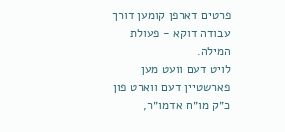פרטים דארפן קומען דורך עבודה דוקא - פעולת המילה.
לויט דעם וועט מען פארשטיין דעם ווארט פון כ״ק מו״ח אדמו״ר,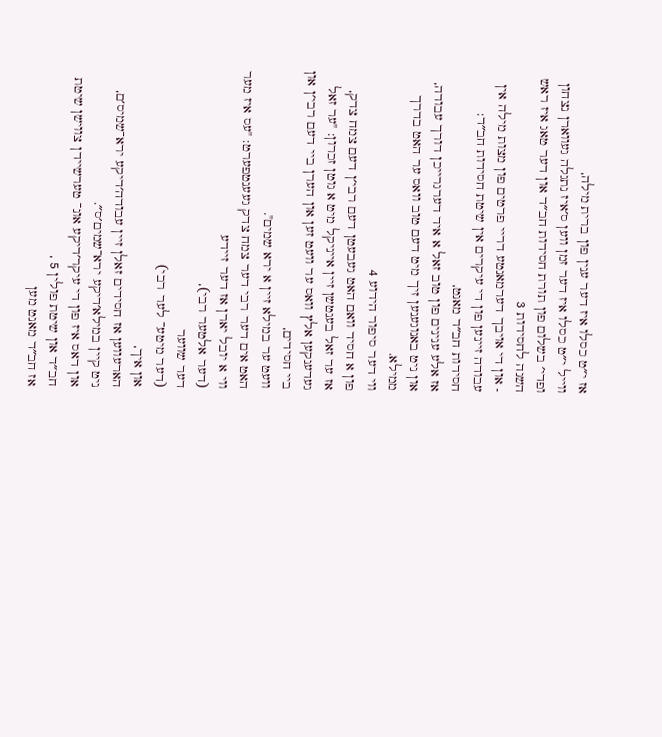אז י״ט כסלו איז דער ענין פון ברית מילה,
ווייל י״ט כסלו איז דער זמן ווען ס׳איז נתגלה געווארן נצחון ופדי׳ בשלום פון תורת חסידות חב״ד און דער טאג איז ראש השנה לחסידות 3
- און די אויבך דערמאנטע דריי פרטים פון מצות מילה אין עבודה זיינען פון די עיקרים אין שיטת חסידות חב״ד:
חסידות חב״ד מאנט,
אז אלע ענינים פון טוב זאל א איד דערגרייכן דורך עבודה,
און ניט באנוגענען זיך מיט דעם טוב וואס ער האט בדרך ממילא.
ווי דער סיפור הידוע 4
פון א חסיד וואם האט געבעטן דעם רבי׳ן דעם צמח צדק,
אז ער זאל בענטשן זיין אייניקל מיט א גוטן זכרון: "ער זאל געדענקען אלץ וואס ער וועט זען און הערן ביי דעם רבי׳ן און ביי חסידים,
וועט ער במילא זיין א ירא שמים".
האט אים דער רבי דער צמח צדק געענטפערט: "עס איז מער ווי א יובל יארן אז דער זיידע
(דער אלטער רבי),
דער שווער
(דער מיטע־ לער רבי)
און איך,
הארעווען אז חסידים זאלן זיין עבודה׳דיקע ירא־שמיס׳ם,
ניט קיין במילא׳דיקע ירא־שמים׳ס״.
און דאס איז פון די עיקר׳דיקע אונ־ טערשיידן צווישן שיטת חב״ד און שיטת פולין 5 ,
אז חב״ד מאנט מען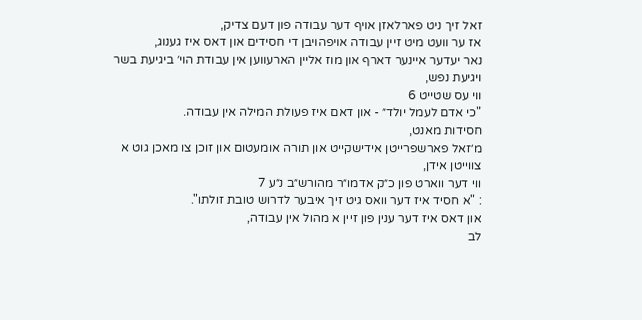זאל זיך ניט פארלאזן אויף דער עבודה פון דעם צדיק,
אז ער וועט מיט זיין עבודה אויפהויבן די חסידים און דאס איז גענוג,
נאר יעדער איינער דארף און מוז אליין הארעווען אין עבודת הוי׳ ביגיעת בשר ויגיעת נפש,
ווי עס שטייט 6
"כי אדם לעמל יולד״ - און דאם איז פעולת המילה אין עבודה.
חסידות מאנט,
מ׳זאל פארשפרייטן אידישקייט און תורה אומעטום און זוכן צו מאכן גוט א צווייטן אידן,
ווי דער ווארט פון כ״ק אדמו״ר מהורש״ב נ״ע 7
: "א חסיד איז דער וואס גיט זיך איבער לדרוש טובת זולתו".
און דאס איז דער ענין פון זיין א מהול אין עבודה,
לב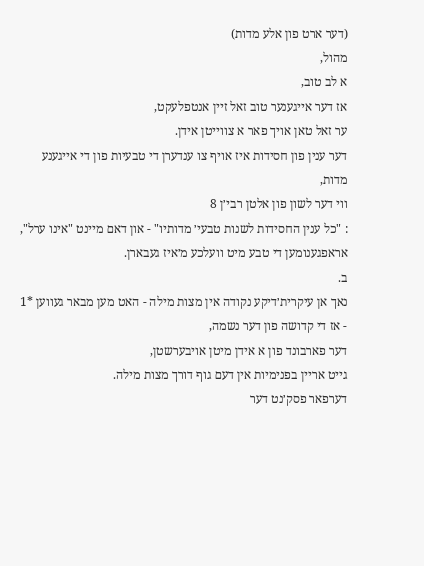(דער ארט פון אלע מדות)
מהול,
א לב טוב,
אז דער אייגענער טוב זאל זיין אנטפלעקט,
ער זאל טאן אויך פאר א צווייטן אידן.
דער ענין פון חסידות איז אויף צו ענדערן די טבעיות פון די אייגענע מדות,
ווי דער לשון פון אלטן רבי׳ן 8
: "כל ענין החסידות לשנות טבעי׳ מדותיו" - און דאם מיינט "אינו ערל",
אראפגענומען די טבע מיט וועלכע מ׳איז געבארן.
ב.
נאך אן עיקרית׳דיקע נקודה אין מצות מילה - האט מען מבאר געווען *1
- אז די קדושה פון דער נשמה,
דער פארבונד פון א אידן מיטן אויבערשטן,
גייט אריין בפנימיות אין דעם גוף דורך מצות מילה.
דערפאר פסק׳נט דער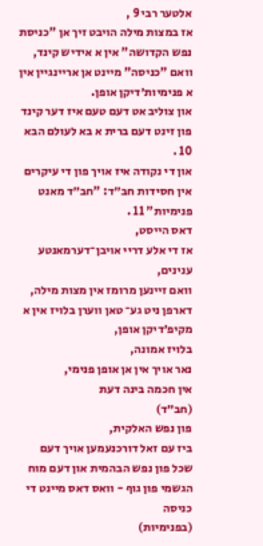אלטער רבי 9 ,
אז במצות מילה הויבט זיך אן "כניסת נפש הקדושה" אין א אידיש קינד,
וואם "כניסה" מיינט אן אריינגיין אין א פנימיות׳דיקן אופן.
און צוליב אט דעם טעם איז דער קינד פון זינט דעם ברית א בא לעולם הבא 10 .
און די נקודה איז אויך פון די עיקרים אין חסידות חב״ד: "חב״ד מאנט פנימיות" 11 .
דאס הייסט,
אז די אלע דריי אויבן־דערמאנטע ענינים,
וואם זיינען מרומז אין מצות מילה,
דארפן ניט גע־ טאן ווערן בלויז אין א מקיפ׳דיקן אופן,
בלויז אמונה,
נאר אויך אין אן אופן פנימי,
אין חכמה בינה דעת
(חב״ד)
פון נפש האלקית,
ביז עם זאל דורכנעמען אויך דעם שכל פון נפש הבהמית און דעם מוח הגשמי פון גוף - וואס דאס מיינט די כניסה
(בפנימיות)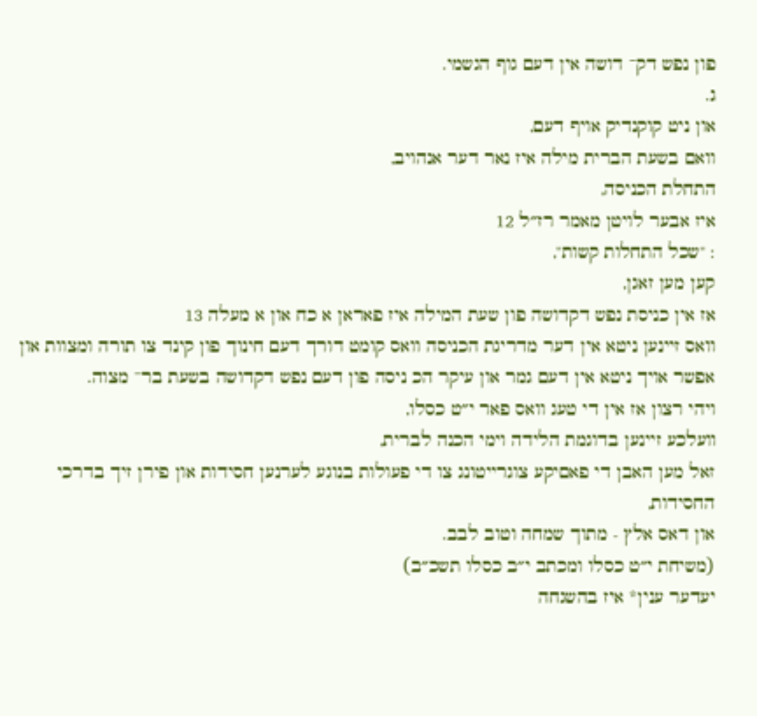פון נפש דק־ דושה אין דעם גוף הגשמי.
ג.
און ניט קוקנדיק אויף דעם,
וואם בשעת הברית מילה איז נאר דער אנהויב,
התחלת הכניסה,
איז אבער לויטן מאמר רז״ל 12
: "שכל התחלות קשות",
קען מען זאגן,
אז אין כניסת נפש דקדושה פון שעת המילה איז פאראן א כח און א מעלה 13
וואס זיינען ניטא אין דער מדריגת הכניסה וואס קומט דורך דעם חינוך פון קינד צו תורה ומצוות און אפשר אויך ניטא אין דעם גמר און עיקר הכ ניסה פון דעם נפש דקדושה בשעת בר־ מצוה.
ויהי רצון אז אין די טעג וואס פאר י״ט כסלו,
װעלכע זיינען בדוגמת הלידה וימי הכנה לברית,
זאל מען האבן די פאםיקע צוגרייטונג צו די פעולות בנוגע לערנען חסידות און פירן זיך בדרכי החסידות,
און דאס אלץ - מתוך שמחה וטוב לבב.
(משיחת י״ט כסלו ומכתב י״ב כסלו תשכ״ב)
יעדער ענין* איז בהשגחה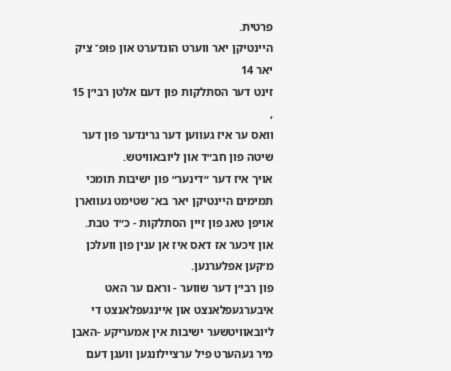פרטית.
היינטיקן יאר ווערט הונדערט און פופ־ ציק יאר 14
זינט דער הסתלקות פון דעם אלטן רבי׳ן 15 ,
וואס ער איז געווען דער גרינדער פון דער שיטה פון חב״ד און ליובאוויטש.
אויך איז דער ״דינער״ פון ישיבות תומכי תמימים היינטיקן יאר בא־ שטימט געווארן אויפן טאג פון זיין הסתלקות - כ״ד טבת.
און זיכער אז דאס איז אן ענין פון וועלכן מ׳קען אפלערנען.
פון רבי׳ן דער שווער - וראם ער האט איבערגעפלאנצט און איינגעפלאנצט די ליובאוויטשער ישיבות אין אמעריקע -האבן מיר געהערט פיל ערציילונגען וועגן דעם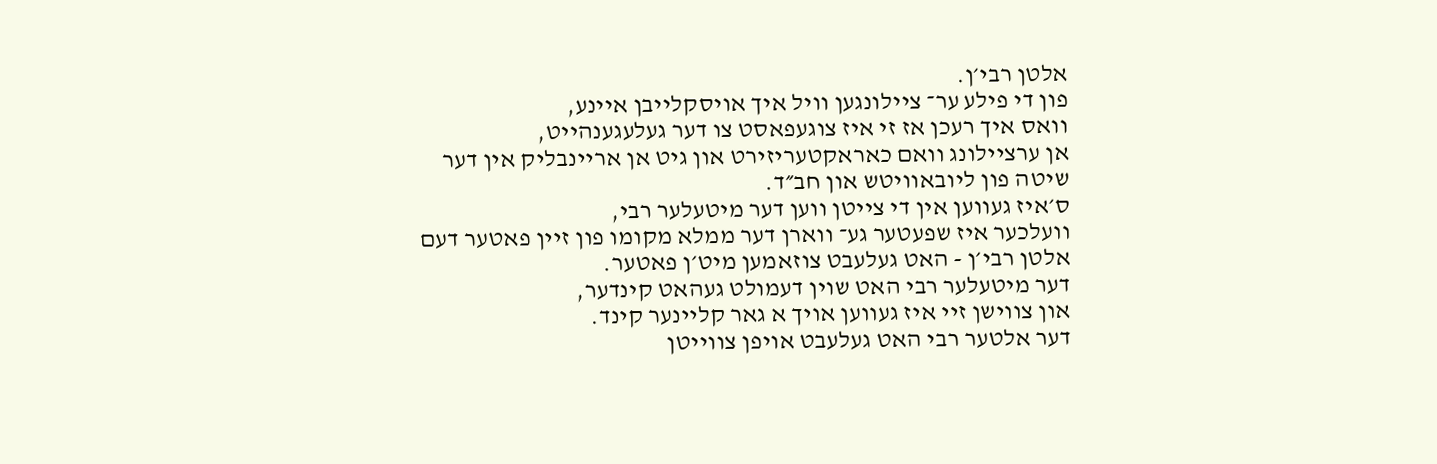אלטן רבי׳ן.
פון די פילע ער־ ציילונגען וויל איך אויסקלייבן איינע,
וואס איך רעכן אז זי איז צוגעפאסט צו דער געלעגענהייט,
אן ערציילונג וואם כאראקטעריזירט און גיט אן אריינבליק אין דער שיטה פון ליובאוויטש און חב״ד.
ס׳איז געווען אין די צייטן ווען דער מיטעלער רבי,
וועלכער איז שפעטער גע־ ווארן דער ממלא מקומו פון זיין פאטער דעם אלטן רבי׳ן - האט געלעבט צוזאמען מיט׳ן פאטער.
דער מיטעלער רבי האט שוין דעמולט געהאט קינדער,
און צווישן זיי איז געווען אויך א גאר קליינער קינד.
דער אלטער רבי האט געלעבט אויפן צווייטן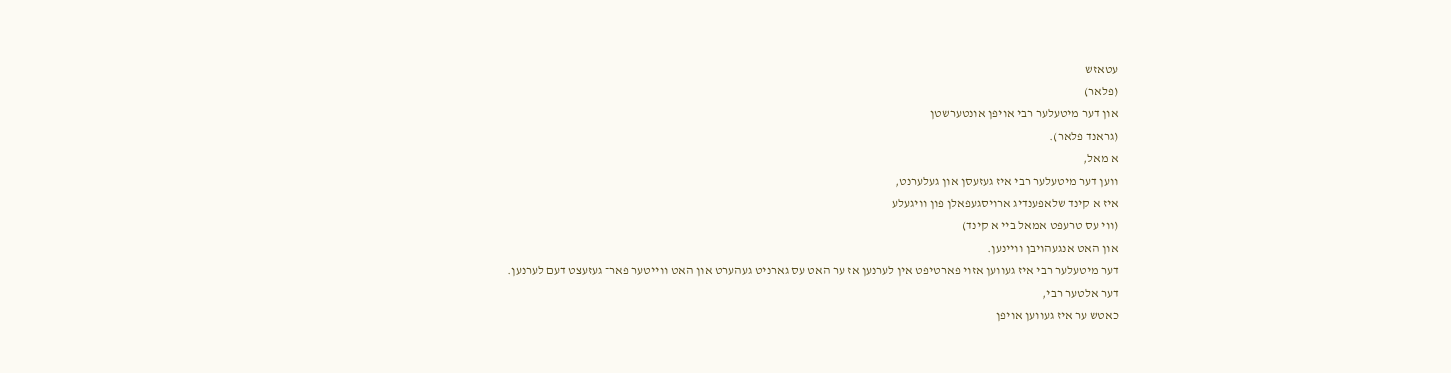עטאזש
(פלאר)
און דער מיטעלער רבי אויפן אונטערשטן
(גראנד פלאר).
א מאל,
ווען דער מיטעלער רבי איז געזעסן און געלערנט,
איז א קינד שלאפענדיג ארויסגעפאלן פון וויגעלע
(ווי עס טרעפט אמאל ביי א קינד)
און האט אנגעהויבן וויינען.
דער מיטעלער רבי איז געווען אזוי פארטיפט אין לערנען אז ער האט עס גארניט געהערט און האט ווייטער פאר־ געזעצט דעם לערנען.
דער אלטער רבי,
כאטש ער איז געווען אויפן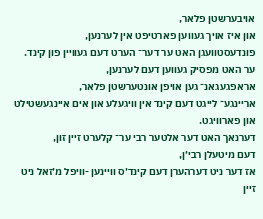אויבערשטן פלאר,
און איז אויך געווען פארטיפט אין לערנען,
פונדעסטוועגן האט ער דער־ הערט דעם געוויין פון קינד.
ער האט מפסיק געווען דעם לערנען,
אראפגעגאנ־ גען אויפן אונטערשטן פלאר,
אריינגע־ לייגט דעם קינד אין וויגעלע און אים איינגעשטילט און פארוויגט.
דערנאך האט דער אלטער רבי ער־ קלערט זיין זון,
דעם מיטעלן רבי׳ן,
אז דער ניט דערהערן דעם קינד׳ס וויינען -וויפל מ׳זאל ניט זיין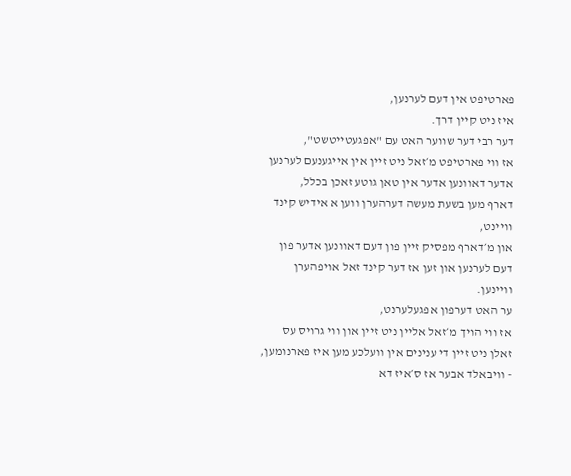פארטיפט אין דעם לערנען,
איז ניט קיין דרך.
דער רבי דער שווער האט עם "אפגעטייטשט",
אז ווי פארטיפט מ׳זאל ניט זיין אין אייגענעם לערנען אדער דאוונען אדער אין טאן גוטע זאכן בכלל,
דארף מען בשעת מעשה דערהערן ווען א אידיש קינד וויינט,
און מ׳דארף מפסיק זיין פון דעם דאוונען אדער פון דעם לערנען און זען אז דער קינד זאל אויפהערן וויינען.
ער האט דערפון אפגעלערנט,
אז ווי הויך מ׳זאל אליין ניט זיין און ווי גרויס עס זאלן ניט זיין די ענינים אין וועלכע מען איז פארנומען,
- וויבאלד אבער אז ס׳איז דא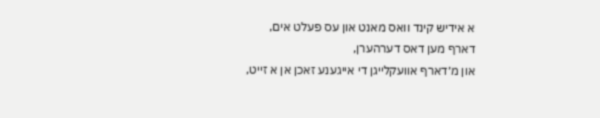א אידיש קינד וואס מאנט און עס פעלט אים,
דארף מען דאס דערהערן,
און מ׳דארף אוועקלייגן די אייגענע זאכן אן א זייט,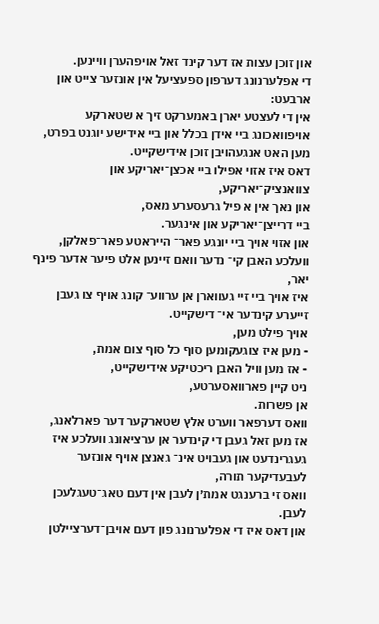און זוכן עצות אז דער קינד זאל אויפהערן וויינען.
די אפלערנונג דערפון ספעציעל אין אונזער צייט און ארבעט:
אין די לעצטע יארן באמערקט זיך א שטארקע אויפוואכונג ביי אידן בכלל און ביי אידישע יוגנט בפרט,
מען האט אנגעהויבן זוכן אידישקייט.
דאס איז אזוי אפילו ביי אכצן־יאריקע און צוואנציק־יאריקע,
און נאך אין א פיל גרעסערע מאס,
ביי דרייצן־יאריקע און אינגער.
און אזוי אויך ביי יונגע פאר־ הייראטע פאר־פאלקן,
וועלכע האבן קי־ נדער וואם זיינען אלט פיער אדער פינף יאר,
איז אויך ביי זיי געווארן אן ערווע־ קונג אויף צו געבן זייערע קינדער אי־ דישקייט.
אויך פילט מען,
- מען איז צוגעקומען סוף כל סוף צום אמת,
- אז מען וויל האבן ריכטיקע אידישקייט,
ניט קיין פארוואסערטע,
אן פשרות.
וואס דערפאר ווערט אלץ שטארקער דער פארלאנג,
אז מען זאל געבן די קינדער אן ערציאונג וועלכע איז געגרינדעט און געבויט אינ־ גאנצן אויף אונזער לעבעדיקער תורה,
וואס זי ברענגט אמת׳ן לעבן אין דעם טאג־טעגלעכן לעבן.
און דאס איז די אפלערנונג פון דעם אויבן־דערציילטן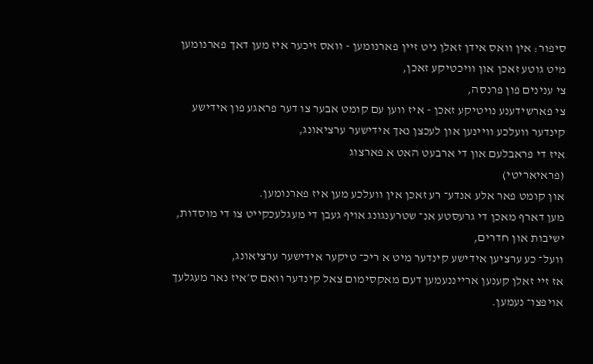סיפור: אין וואס אידן זאלן ניט זיין פארנומען - וואס זיכער איז מען דאך פארנומען מיט גוטע זאכן און וויכטיקע זאכן,
צי ענינים פון פרנסה,
צי פארשידענע נויטיקע זאכן - איז ווען עם קומט אבער צו דער פראגע פון אידישע קינדער וועלכע וויינען און לעכצן נאך אידישער ערציאונג,
איז די פראבלעם און די ארבעט האט א פארצוג
(פראיאריטי)
און קומט פאר אלע אנדע־ רע זאכן אין וועלכע מען איז פארנומען.
מען דארף מאכן די גרעסטע אנ־ שטרענגונג אויף געבן די מעגלעכקייט צו די מוסדות,
ישיבות און חדרים,
וועל־ כע ערציען אידישע קינדער מיט א ריכ־ טיקער אידישער ערציאונג,
אז זיי זאלן קענען ארייננעמען דעם מאקסימום צאל קינדער וואם ס׳איז נאר מעגלעך אויפצו־ נעמען.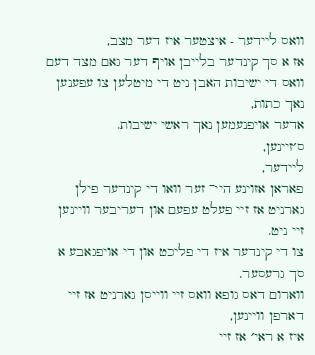וואס ליידער - איצטער איז דער מצב,
אז א סך קינדער בלייבן אויף דער גאם מצד דעם וואס די ישיבות האבן ניט די מיטלען צו עפענען נאך כתות,
אדער אויפנעמען נאך ראשי ישיבות.
ס׳זיינען,
ליידער,
פאראן אזוינע היי־ זער וואו די קינדער פילן גארניט אז זיי פעלט עפעם און דעריבער וויינען זיי ניט.
צו די קינדער איז די פליכט און די אויפגאבע א סך גרעסער.
ווארום דאס גופא וואס זיי ווייסן גארניט אז זיי דארפן וויינען,
איז א ראי׳ אז זיי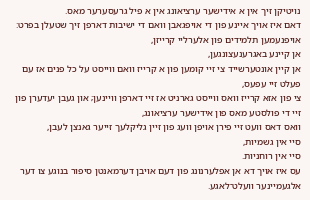נויטיקן זיך אין א אידישער ערציאונג אין א פיל גרעסערער מאס.
דאם איז אויך איינע פון די אויפגאבן וואם די ישיבות דארפן זיך שטעלן בפרט:
אויפנעמען תלמידים פון אלערליי קרייזן,
אן קיינע באגרענעצונגען,
אן קיין אונטערשייד צי זיי קומען פון א קרייז וואם ווייסט על כל פנים אז עם פעלט זיי עפעס,
צי פון אזא קרייז וואס ווייסט גארניט אז זיי דארפן וויינען; און געבן יעדערן פון זיי די פולסטע מאס פון אידישער ערציאונג,
וואס דאס וועט זיי פירן אויפן וועג פון זיין גליקלעך זייער גאנצן לעבן,
סיי אין גשמיות,
סיי אין רוחניות.
עס איז אויך דא אן אפלערנונג פון דעם אויבן דערמאנטן סיפור בנוגע צו דער אלגעמיינער וועלט־לאגע.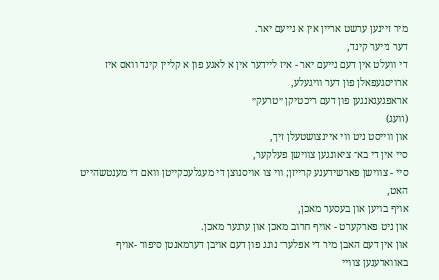מיר זיינען ערשט אריין אין א נייעם יאר.
דער נייער קינד,
די וועלט אין דעם נייעם יאר - איז ליידער אין א לאגע פון א קליין קינד וואס איז ארויסגעפאלן פון דער וויגעלע,
אראפגעגאנגען פון דעם ריכטיקן ״טרעק״
(װעג)
און ווייסט ניט ווי איינצושטעלן זיך,
סיי אין די בא־ ציאונגען צווישן פעלקער,
סיי - צווישן פארשידענע קרייזן; ווי צו אויסנוצן די מעגלעכקייטן וואם די מענטשהייט האט,
אויף בויען און בעסער מאכן,
און ניט פארקערט - אויף חרוב מאכן און ערגער מאכן.
און אין דעם האבן מיר די אפלער־ נונג פון דעם אויבן דערמאנטן סיפור -אויף באווארענען צוויי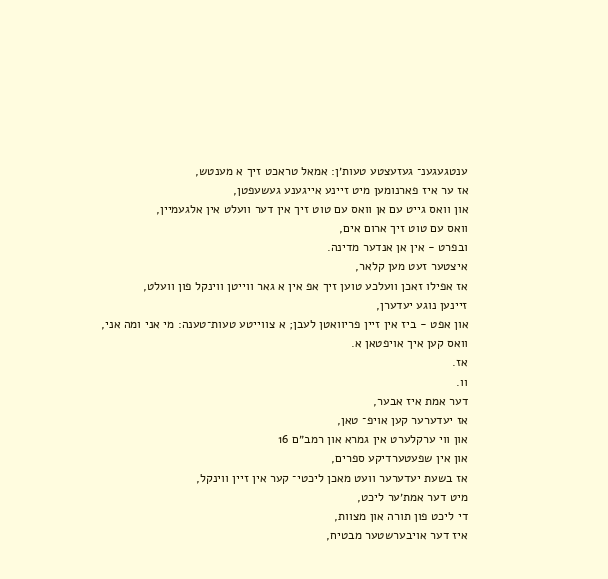ענטגעגענ־ געזעצטע טעות׳ן: אמאל טראכט זיך א מענטש,
אז ער איז פארנומען מיט זיינע אייגענע געשעפטן,
און וואס גייט עם אן וואס עם טוט זיך אין דער וועלט אין אלגעמיין,
וואס עם טוט זיך ארום אים,
ובפרט - אין אן אנדער מדינה.
איצטער זעט מען קלאר,
אז אפילו זאכן וועלכע טוען זיך אפ אין א גאר ווייטן ווינקל פון וועלט,
זיינען נוגע יעדערן,
און אפט - ביז אין זיין פריוואטן לעבן; א צווייטע טעות־טענה: מי אני ומה אני,
וואס קען איך אויפטאן א.
אז.
וו.
דער אמת איז אבער,
אז יעדערער קען אויפ־ טאן,
און ווי ערקלערט אין גמרא און רמב״ם 16
און אין שפעטערדיקע ספרים,
אז בשעת יעדערער וועט מאכן ליכטי־ קער אין זיין ווינקל,
מיט דער אמת׳ער ליכט,
די ליכט פון תורה און מצוות,
איז דער אויבערשטער מבטיח,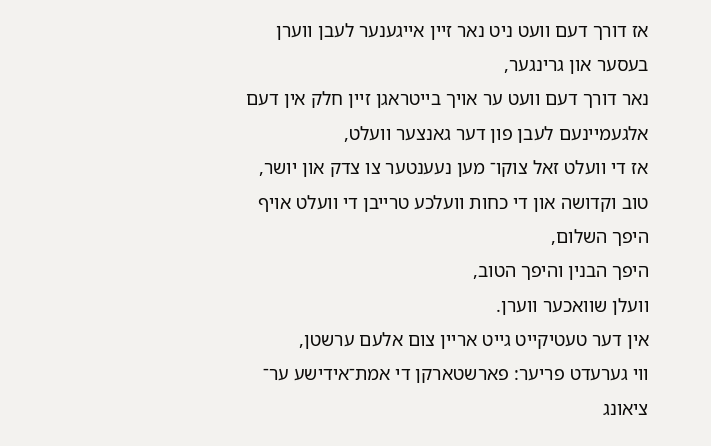אז דורך דעם וועט ניט נאר זיין אייגענער לעבן ווערן בעסער און גרינגער,
נאר דורך דעם וועט ער אויך בייטראגן זיין חלק אין דעם אלגעמיינעם לעבן פון דער גאנצער וועלט,
אז די וועלט זאל צוקו־ מען נעענטער צו צדק און יושר,
טוב וקדושה און די כחות וועלכע טרייבן די וועלט אויף היפך השלום,
היפך הבנין והיפך הטוב,
וועלן שוואכער ווערן.
אין דער טעטיקייט גייט אריין צום אלעם ערשטן,
ווי גערעדט פריער: פארשטארקן די אמת־אידישע ער־ ציאונג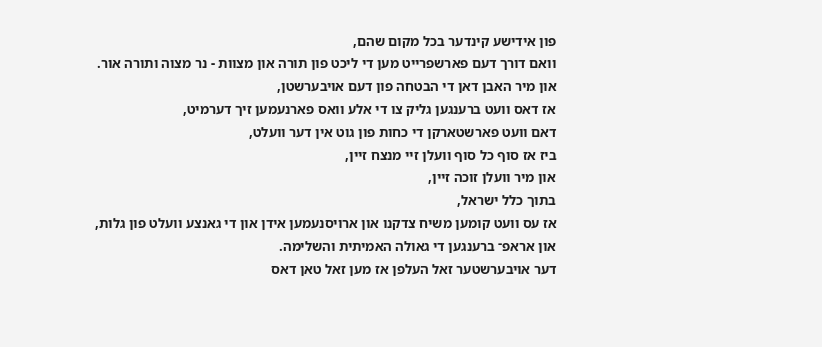פון אידישע קינדער בכל מקום שהם,
וואם דורך דעם פארשפרייט מען די ליכט פון תורה און מצוות - נר מצוה ותורה אור.
און מיר האבן דאן די הבטחה פון דעם אויבערשטן,
אז דאס וועט ברענגען גליק צו די אלע וואס פארנעמען זיך דערמיט,
דאם וועט פארשטארקן די כחות פון גוט אין דער וועלט,
ביז אז סוף כל סוף וועלן זיי מנצח זיין,
און מיר וועלן זוכה זיין,
בתוך כלל ישראל,
אז עס וועט קומען משיח צדקנו און ארויסנעמען אידן און די גאנצע וועלט פון גלות,
און אראפ־ ברענגען די גאולה האמיתית והשלימה.
דער אויבערשטער זאל העלפן אז מען זאל טאן דאס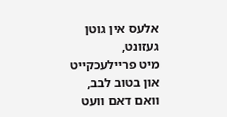אלעס אין גוטן געזונט,
מיט פריילעכקייט און בטוב לבב,
וואם דאם וועט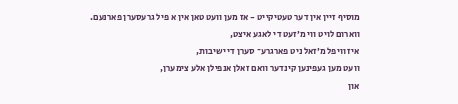מוסיף זיין אין דער טעטיקייט - אז מען וועט טאן אין א פיל גרעסערן פארנעם.
ווארום לויט ווי מ׳זעט די לאגע איצט,
איז וויפל מ׳זאל ניט פארגרע־ סערן די ישיבות,
וועט מען געפינען קינדער וואם זאלן אנפילן אלע צימערן,
און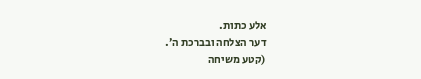אלע כתות.
דער הצלחה ובברכת ה׳.
(קטע משיחה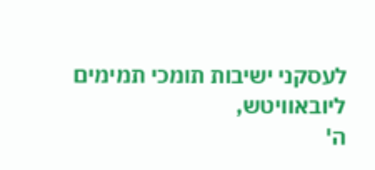לעסקני ישיבות תומכי תמימים ליובאוויטש,
ה'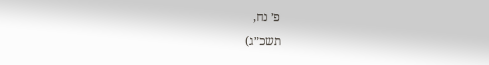פ׳ נח,
תשכ״ג)